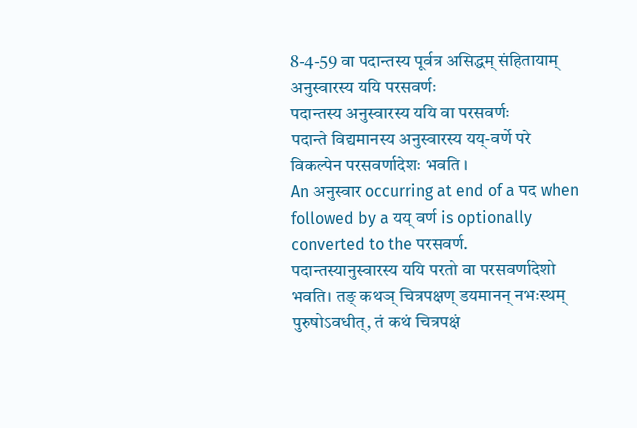8-4-59 वा पदान्तस्य पूर्वत्र असिद्धम् संहितायाम् अनुस्वारस्य ययि परसवर्णः
पदान्तस्य अनुस्वारस्य ययि वा परसवर्णः
पदान्ते विद्यमानस्य अनुस्वारस्य यय्-वर्णे परे विकल्पेन परसवर्णादेशः भवति ।
An अनुस्वार occurring at end of a पद when followed by a यय् वर्ण is optionally converted to the परसवर्ण.
पदान्तस्यानुस्वारस्य ययि परतो वा परसवर्णादेशो भवति। तङ् कथञ् चित्रपक्षण् डयमानन् नभःस्थम् पुरुषोऽवधीत्, तं कथं चित्रपक्षं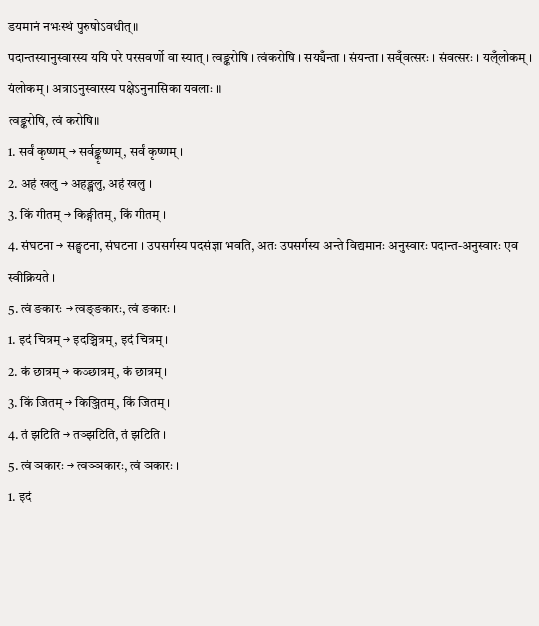डयमानं नभःस्थं पुरुषोऽवधीत्॥
पदान्तस्यानुस्वारस्य ययि परे परसवर्णो वा स्यात् । त्वङ्करोषि । त्वंकरोषि । सय्ँयन्ता । संयन्ता । सव्ँवत्सरः । संवत्सरः । यल्ँलोकम् । यंलोकम् । अत्राऽनुस्वारस्य पक्षेऽनुनासिका यवलाः ॥
त्वङ्करोषि, त्वं करोषि॥
1. सर्वं कृष्णम् → सर्वङ्कृष्णम्, सर्वं कृष्णम् ।
2. अहं खलु → अहङ्खलु, अहं खलु ।
3. किं गीतम् → किङ्गीतम्, किं गीतम् ।
4. संघटना → सङ्घटना, संघटना । उपसर्गस्य पदसंज्ञा भवति, अतः उपसर्गस्य अन्ते विद्यमानः अनुस्वारः पदान्त-अनुस्वारः एव स्वीक्रियते ।
5. त्वं ङकारः → त्वङ्ङकारः, त्वं ङकारः ।
1. इदं चित्रम् → इदञ्चित्रम्, इदं चित्रम् ।
2. कं छात्रम् → कञ्छात्रम्, कं छात्रम् ।
3. किं जितम् → किञ्जितम्, किं जितम् ।
4. तं झटिति → तञ्झटिति, तं झटिति ।
5. त्वं ञकारः → त्वञ्ञकारः, त्वं ञकारः ।
1. इदं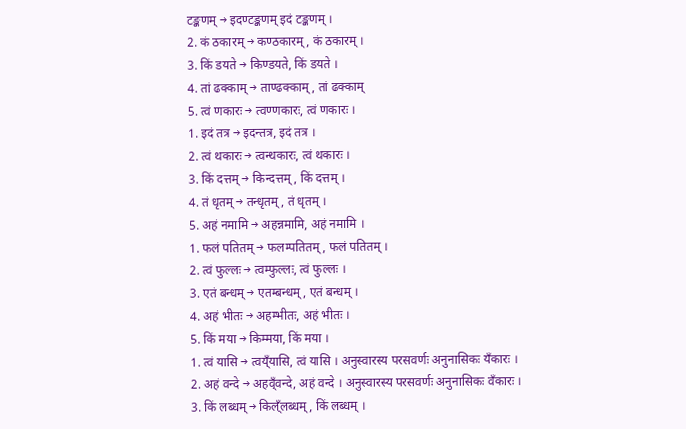टङ्कणम् → इदण्टङ्कणम् इदं टङ्कणम् ।
2. कं ठकारम् → कण्ठकारम्, कं ठकारम् ।
3. किं डयते → किण्डयते, किं डयते ।
4. तां ढक्काम् → ताण्ढक्काम्, तां ढक्काम्
5. त्वं णकारः → त्वण्णकारः, त्वं णकारः ।
1. इदं तत्र → इदन्तत्र, इदं तत्र ।
2. त्वं थकारः → त्वन्थकारः, त्वं थकारः ।
3. किं दत्तम् → किन्दत्तम्, किं दत्तम् ।
4. तं धृतम् → तन्धृतम्, तं धृतम् ।
5. अहं नमामि → अहन्नमामि, अहं नमामि ।
1. फलं पतितम् → फलम्पतितम्, फलं पतितम् ।
2. त्वं फुल्लः → त्वम्फुल्लः, त्वं फुल्लः ।
3. एतं बन्धम् → एतम्बन्धम्, एतं बन्धम् ।
4. अहं भीतः → अहम्भीतः, अहं भीतः ।
5. किं मया → किम्मया, किं मया ।
1. त्वं यासि → त्वय्ँयासि, त्वं यासि । अनुस्वारस्य परसवर्णः अनुनासिकः यँकारः ।
2. अहं वन्दे → अहव्ँवन्दे, अहं वन्दे । अनुस्वारस्य परसवर्णः अनुनासिकः वँकारः ।
3. किं लब्धम् → किल्ँलब्धम् , किं लब्धम् ।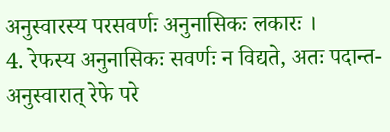अनुस्वारस्य परसवर्णः अनुनासिकः लकारः ।
4. रेफस्य अनुनासिकः सवर्णः न विद्यते, अतः पदान्त-अनुस्वारात् रेफे परे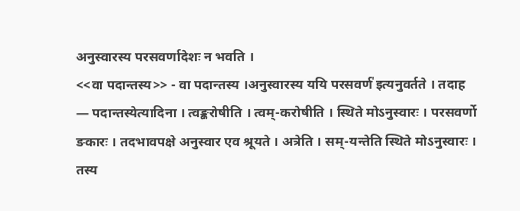अनुस्वारस्य परसवर्णादेशः न भवति ।
<<वा पदान्तस्य>> - वा पदान्तस्य ।अनुस्वारस्य ययि परसवर्ण॑ इत्यनुवर्तते । तदाह — पदान्तस्येत्यादिना । त्वङ्करोषीति । त्वम्-करोषीति । स्थिते मोऽनुस्वारः । परसवर्णो ङकारः । तदभावपक्षे अनुस्वार एव श्रूयते । अत्रेति । सम्-यन्तेति स्थिते मोऽनुस्वारः । तस्य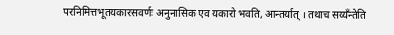परनिमित्तभूतयकारसवर्णः अनुनासिक एव यकारो भवति, आन्तर्यात् । तथाच सय्यँन्तेति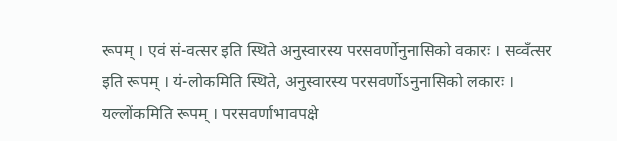रूपम् । एवं सं-वत्सर इति स्थिते अनुस्वारस्य परसवर्णोनुनासिको वकारः । सव्वँत्सर इति रूपम् । यं-लोकमिति स्थिते, अनुस्वारस्य परसवर्णोऽनुनासिको लकारः । यल्लोंकमिति रूपम् । परसवर्णाभावपक्षे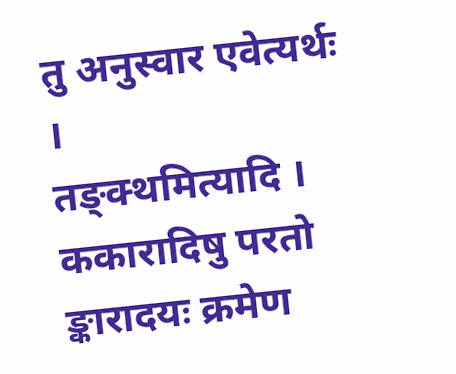तु अनुस्वार एवेत्यर्थः ।
तङ्क्थमित्यादि । ककारादिषु परतो ङ्कारादयः क्रमेण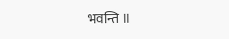भवन्ति ॥